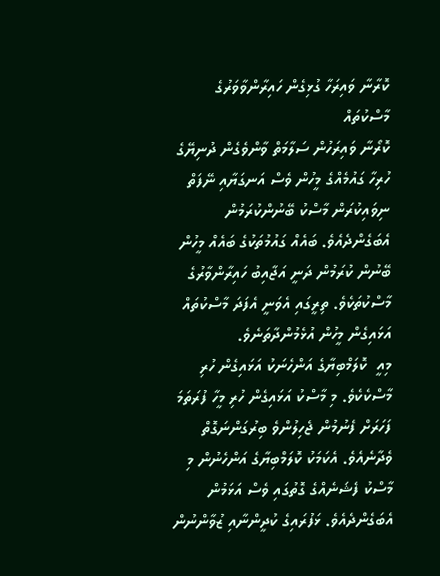ކޮރާނާ ވައިރަހާ ގުޅިގެން ހައިރާންވާވަރުގެ މާސްކުތައް
ކޮރޯނާ ވައިރަހުން ސަލާމަތް ވާންވެގެން ދުނިޔޭގެ ހުރިހާ ގައުމެއްގެ މީހުން ވެސް އަނގަޔާއި ނޭފަތް ނިވައިކުރަން މާސްކު ބޭނުންކުރަމުން އެބަގެންދެއެވެ. ބައެއް ގައުމުތަކުގެ ބައެއް މީހުން ބޭނުން ކުރަމުން ދަނީ އަޖާއިބު ހައިރާންވާރުގެ މާސްކުތަކެވެ. ތިރީގައި އެވަނީ އެފަދަ މާސްކުތައް އަޅައިގެން މީހުން އުޅެމުންދާތަނެވެ.
މިއީ  ކޮލަމްބިޔާގެ އަންހެނަކު އަޅައިގެން ހުރި މާސްކެކެވެ. މި މާސްކު އަޅައިގެން ހުރި މީހާ ފުރަތަމަ ފަހަރަށް ފެނުމުން ޖެހިލުންވެ ބިރުގަންނަގޮތް ވެދާނެއެވެ. އެކަމަކު ކޮލަމްބިޔާގެ އަންހެނުން މި މާސްކު ފެޝަނެއްގެ ގޮތުގައި ވެސް އަޅަމުން އެބަގެންދެއެވެ. ޅަފުރައިގެ ކުދީންނާއި ޒުވާންނުން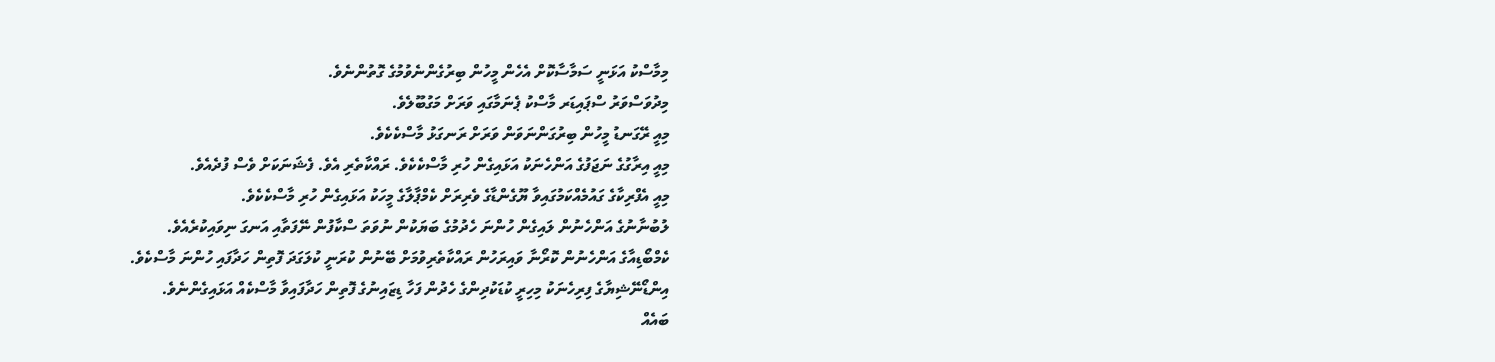މިމާސްކު އަޅަނީ ސަމާސާކޮށް އެހެން މީހުން ބިރުގެންނެވުމުގެ ގޮތުންނެވެ.
މިދުވަސްވަރު ސްޕައިޑަރ މާސްކު ޕެނަމާގައި ވަރަށް މަގުބޫލެވެ.
މިއީ ރޭގަނޑު މީހުން ބިރުގަންނަވަން ވަރަށް ރަނގަޅު މާސްކެކެވެ.
މިއީ އިރާގުގެ ނަޖަފުގެ އަންހެނަކު އަޅައިގެން ހުރި މާސްކެކެވެ. ރައްކާތެރި އެވެ. ފެޝަނަކަށް ވެސް ފުދެއެވެ.
މިއީ އެފްރިކާގެ ގައުމެއްކަމުގައިވާ ޔޫގެންޑާގެ ވެރިރަށް ކެމްޕާލާގެ މީހަކު އަޅައިގެން ހުރި މާސްކެކެވެ.
ލުބުނާނުގެ އަންހެނުން ލައިގެން ހުންނަ ހެދުމުގެ ބަޔަކުން ނުވަތަ ސްކާފުން ނޭފަތާއި އަނގަ ނިވައިކުރެއެވެ.
ކެމްބޯޑިއާގެ އަންހެނުން ކޮރޯނާ ވައިރަހުން ރައްކާތެރިވުމަށް ބޭނުން ކުރަނީ ކުލަގަދަ ފޮތިން ހަދާފައި ހުންނަ މާސްކެވެ.
އިންޑޯނޭޝިޔާގެ ފިރިހެނަކު މިހިރީ ކުޑަކުދިންގެ ހެދުން ފަހާ ޑިޒައިނުގެ ފޮތިން ހަދާފައިވާ މާސްކެއް އަޅައިގެންނެވެ.
ބައެއް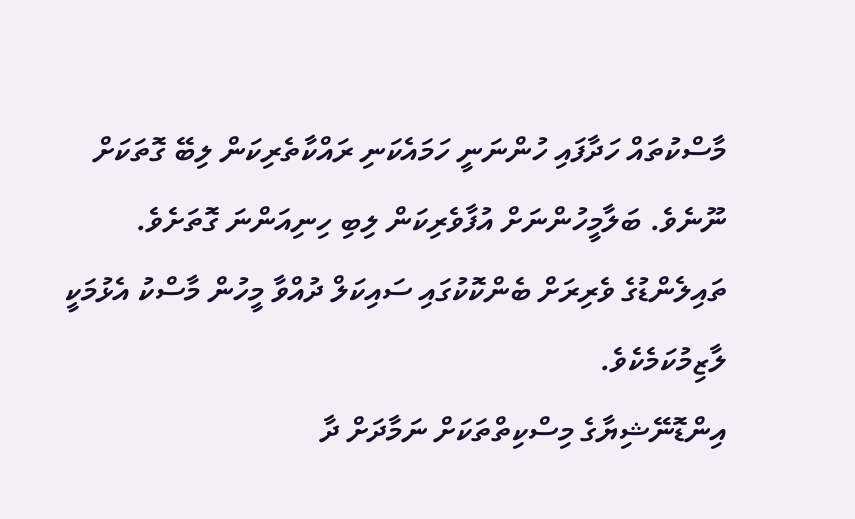މާސްކުތައް ހަދާފައި ހުންނަނީ ހަމައެކަނި ރައްކާތެރިކަން ލިބޭ ގޮތަކަށް ނޫނެވެ. ބަލާމީހުންނަށް އުފާވެރިކަން ލިބި ހިނިއަންނަ ގޮތަށެވެ.
ތައިލެންޑުގެ ވެރިރަށް ބެންކޮކުގައި ސައިކަލް ދުއްވާ މީހުން މާސްކު އެޅުމަކީ ލާޒިމުކަމެކެވެ.
އިންޑޮނޭޝިޔާގެ މިސްކިތްތަކަށް ނަމާދަށް ދާ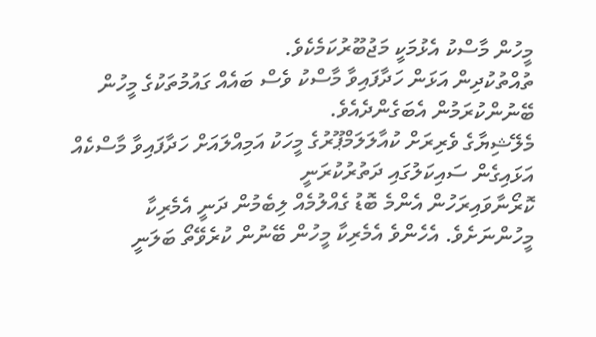މީހުން މާސްކު އެޅުމަކީ މަޖުބޫރުކަމެކެވެ.
ތުއްތުކުދިން އަޅަން ހަދާފައިވާ މާސްކު ވެސް ބައެއް ގައުމުތަކުގެ މީހުން ބޭނުންކުރަމުން އެބަގެންދެއެވެ.
މެލޭޝިޔާގެ ވެރިރަށް ކުއާލަލަމްޕޫރުގެ މީހަކު އަމިއްލައަށް ހަދާފައިވާ މާސްކެއް އަޅައިގެން ސައިކަލުގައި ދަތުރުކުރަނީ
ކޮރޯނާވައިރަހުން އެންމެ ބޮޑު ގެއްލުމެއް ލިބެމުން ދަނީ އެމެރިކާ މީހުންނަށެވެ. އެހެންވެ އެމެރިކާ މީހުން ބޭނުން ކުރެވޭތޯ ބަލަނީ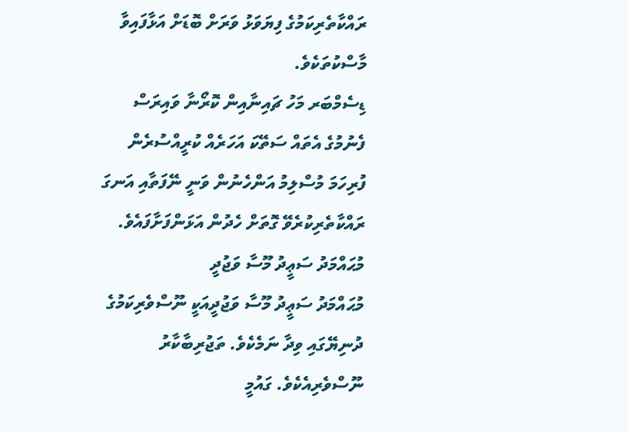ރައްކާތެރިކަމުގެ ފިޔަވަޅު ވަރަށް ބޮޑަށް އަޅާފައިވާ މާސްކުތަކެވެ.
ޑިސެމްބަރ މަހު ޗައިނާއިން ކޮރޯނާ ވައިރަސް ފެނުމުގެ އެތައް ސަތޭކަ އަހަރެއް ކުރީއްސުރެން ފުރިހަމަ މުސްލިމު އަންހެނުން ވަނީ ނޭފަތާއި އަނގަ ރައްކާތެރިކުރެވޭ ގޮތަށް ހެދުން އަޅަންފަށާފައެވެ.
މުޙައްމަދު ސަޢީދު މޫސާ ވަޖުދީ
މުޙައްމަދު ސަޢީދު މޫސާ ވަޖުދީއަކީ ނޫސްވެރިކަމުގެ ދުނިޔޭގައި ވިދާ ނަމެކެވެ. ތަޖުރިބާކާރު ނޫސްވެރިއެކެވެ. ގައުމީ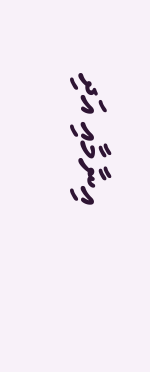އިނާމާއި އަދި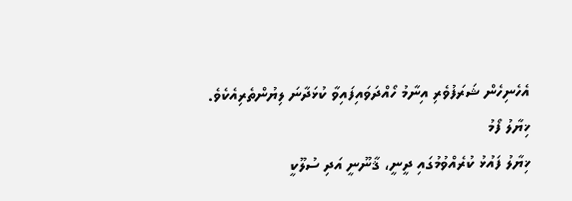އެހެނިހެން ޝަރަފުވެރި އިނާމު ހޯއްދަވައިފައިވާ ކުޅަދާނަ ލިޔުންތެރިއެކެވެ.
ޚިޔާލު ފޯމު
ޚިޔާލު ފައުޅު ކުރެއްވުމުގައި ދީނީ، ޤާނޫނީ އަދި ސުލޫކީ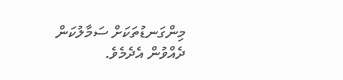މިންގަނޑުތަކަށް ސަމާލުކަން ދެއްވުން އެދެމެވެ.